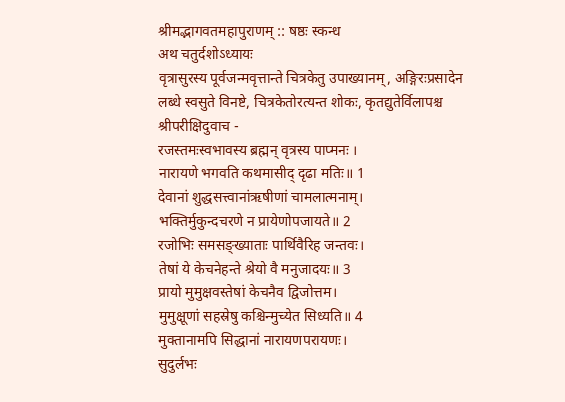श्रीमद्भागवतमहापुराणम् :: षष्ठः स्कन्ध
अथ चतुर्दशोऽध्यायः
वृत्रासुरस्य पूर्वजन्मवृत्तान्ते चित्रकेतु उपाख्यानम्, अङ्गिरःप्रसादेन लब्धे स्वसुते विनष्टे, चित्रकेतोरत्यन्त शोकः, कृतद्युतेर्विलापश्च
श्रीपरीक्षिदुवाच -
रजस्तमःस्वभावस्य ब्रह्मन् वृत्रस्य पाप्मनः ।
नारायणे भगवति कथमासीद् दृढा मतिः॥ 1
देवानां शुद्धसत्त्वानांऋषीणां चामलात्मनाम्।
भक्तिर्मुकुन्दचरणे न प्रायेणोपजायते॥ 2
रजोभिः समसङ्ख्याताः पार्थिवैरिह जन्तवः।
तेषां ये केचनेहन्ते श्रेयो वै मनुजादयः॥ 3
प्रायो मुमुक्षवस्तेषां केचनैव द्विजोत्तम।
मुमुक्षूणां सहस्रेषु कश्चिन्मुच्येत सिध्यति॥ 4
मुक्तानामपि सिद्धानां नारायणपरायणः।
सुदुर्लभः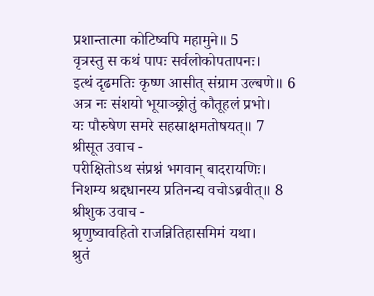प्रशान्तात्मा कोटिष्वपि महामुने॥ 5
वृत्रस्तु स कथं पापः सर्वलोकोपतापनः।
इत्थं दृढमतिः कृष्ण आसीत् संग्राम उल्बणे॥ 6
अत्र नः संशयो भूयाञ्छ्रोतुं कौतूहलं प्रभो।
यः पौरुषेण समरे सहस्राक्षमतोषयत्॥ 7
श्रीसूत उवाच -
परीक्षितोऽथ संप्रश्नं भगवान् बादरायणिः।
निशम्य श्रद्दधानस्य प्रतिनन्द्य वचोऽब्रवीत्॥ 8
श्रीशुक उवाच -
श्रृणुष्वावहितो राजन्नितिहासमिमं यथा।
श्रुतं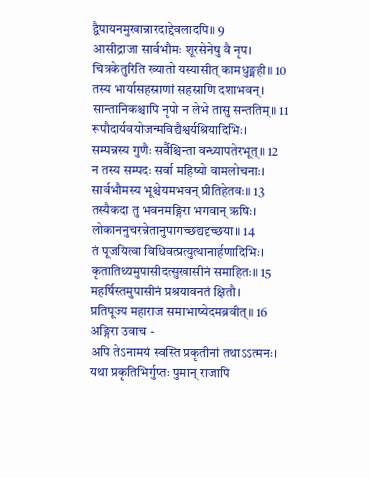द्वैपायनमुखान्नारदाद्देवलादपि॥ 9
आसीद्राजा सार्वभौमः शूरसेनेषु वै नृप।
चित्रकेतुरिति ख्यातो यस्यासीत् कामधुङ्मही॥ 10
तस्य भार्यासहस्राणां सहस्राणि दशाभवन्।
सान्तानिकश्चापि नृपो न लेभे तासु सन्ततिम्॥ 11
रूपौदार्यवयोजन्मविद्यैश्वर्यश्रियादिभिः।
सम्पन्नस्य गुणैः सर्वैश्चिन्ता वन्ध्यापतेरभूत्॥ 12
न तस्य सम्पदः सर्वा महिष्यो वामलोचनाः।
सार्वभौमस्य भूश्चेयमभवन् प्रीतिहेतवः॥ 13
तस्यैकदा तु भवनमङ्गिरा भगवान् ऋषिः।
लोकाननुचरन्नेतानुपागच्छद्यदृच्छया॥ 14
तं पूजयित्वा विधिवत्प्रत्युत्थानार्हणादिभिः।
कृतातिथ्यमुपासीदत्सुखासीनं समाहितः॥ 15
महर्षिस्तमुपासीनं प्रश्रयावनतं क्षितौ।
प्रतिपूज्य महाराज समाभाष्येदमब्रवीत्॥ 16
अङ्गिरा उवाच -
अपि तेऽनामयं स्वस्ति प्रकृतीनां तथाऽऽत्मनः।
यथा प्रकृतिभिर्गुप्तः पुमान् राजापि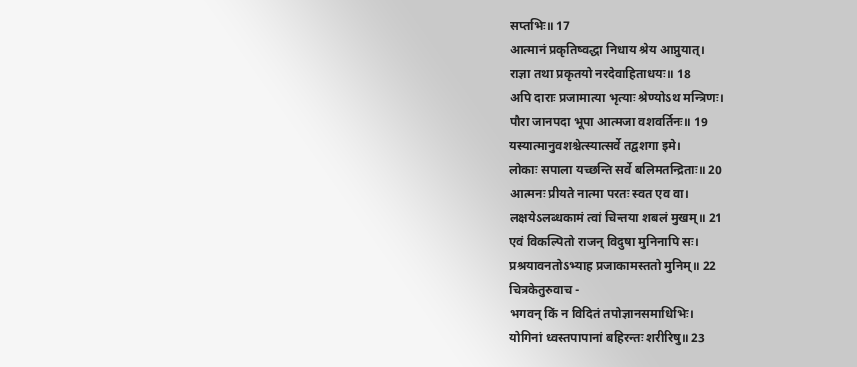सप्तभिः॥ 17
आत्मानं प्रकृतिष्वद्धा निधाय श्रेय आप्नुयात्।
राज्ञा तथा प्रकृतयो नरदेवाहिताधयः॥ 18
अपि दाराः प्रजामात्या भृत्याः श्रेण्योऽथ मन्त्रिणः।
पौरा जानपदा भूपा आत्मजा वशवर्तिनः॥ 19
यस्यात्मानुवशश्चेत्स्यात्सर्वे तद्वशगा इमे।
लोकाः सपाला यच्छन्ति सर्वे बलिमतन्द्रिताः॥ 20
आत्मनः प्रीयते नात्मा परतः स्वत एव वा।
लक्षयेऽलब्धकामं त्वां चिन्तया शबलं मुखम्॥ 21
एवं विकल्पितो राजन् विदुषा मुनिनापि सः।
प्रश्रयावनतोऽभ्याह प्रजाकामस्ततो मुनिम्॥ 22
चित्रकेतुरुवाच -
भगवन् किं न विदितं तपोज्ञानसमाधिभिः।
योगिनां ध्वस्तपापानां बहिरन्तः शरीरिषु॥ 23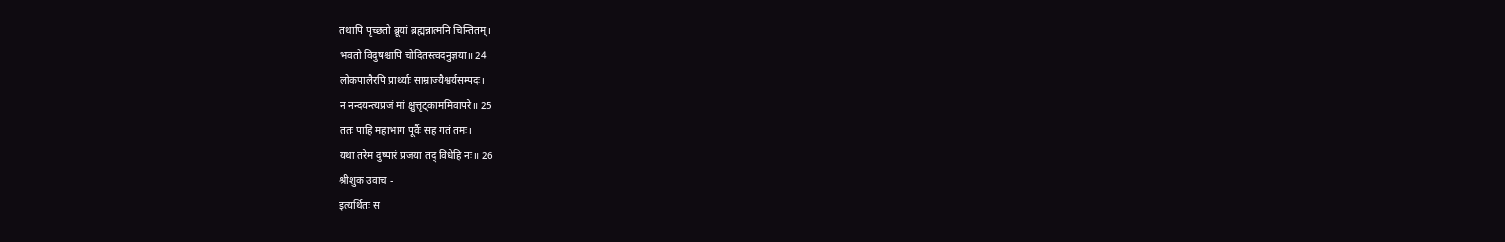तथापि पृच्छतो ब्रूयां ब्रह्मन्नात्मनि चिन्तितम्।
भवतो विदुषश्चापि चोदितस्त्वदनुज्ञया॥ 24
लोकपालैरपि प्रार्थ्याः साम्राज्यैश्वर्यसम्पदः।
न नन्दयन्त्यप्रजं मां क्षुत्तृट्काममिवापरे॥ 25
ततः पाहि महाभाग पूर्वैः सह गतं तमः।
यथा तरेम दुष्पारं प्रजया तद् विधेहि नः॥ 26
श्रीशुक उवाच -
इत्यर्थितः स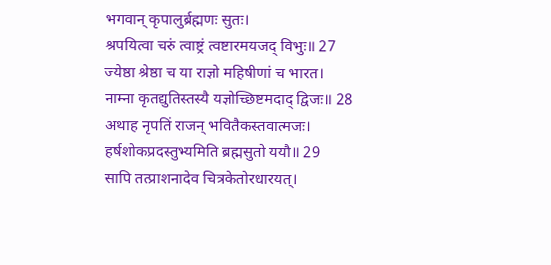भगवान् कृपालुर्ब्रह्मणः सुतः।
श्रपयित्वा चरुं त्वाष्ट्रं त्वष्टारमयजद् विभुः॥ 27
ज्येष्ठा श्रेष्ठा च या राज्ञो महिषीणां च भारत।
नाम्ना कृतद्युतिस्तस्यै यज्ञोच्छिष्टमदाद् द्विजः॥ 28
अथाह नृपतिं राजन् भवितैकस्तवात्मजः।
हर्षशोकप्रदस्तुभ्यमिति ब्रह्मसुतो ययौ॥ 29
सापि तत्प्राशनादेव चित्रकेतोरधारयत्।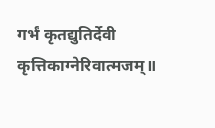गर्भं कृतद्युतिर्देवी कृत्तिकाग्नेरिवात्मजम्॥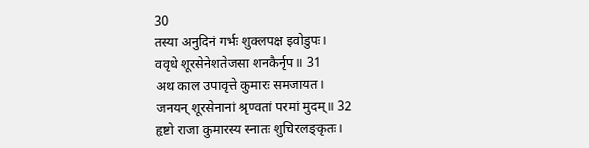30
तस्या अनुदिनं गर्भः शुक्लपक्ष इवोडुपः।
ववृधे शूरसेनेशतेजसा शनकैर्नृप॥ 31
अथ काल उपावृत्ते कुमारः समजायत।
जनयन् शूरसेनानां श्रृण्वतां परमां मुदम्॥ 32
हृष्टो राजा कुमारस्य स्नातः शुचिरलङ्कृतः।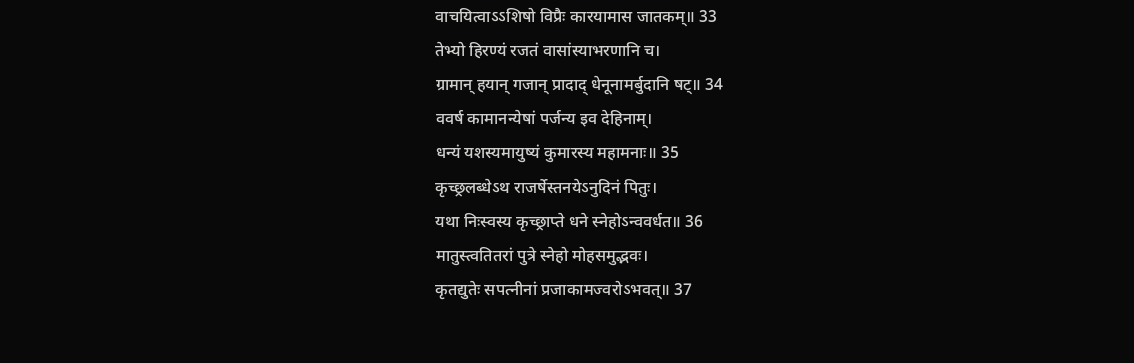वाचयित्वाऽऽशिषो विप्रैः कारयामास जातकम्॥ 33
तेभ्यो हिरण्यं रजतं वासांस्याभरणानि च।
ग्रामान् हयान् गजान् प्रादाद् धेनूनामर्बुदानि षट्॥ 34
ववर्ष कामानन्येषां पर्जन्य इव देहिनाम्।
धन्यं यशस्यमायुष्यं कुमारस्य महामनाः॥ 35
कृच्छ्रलब्धेऽथ राजर्षेस्तनयेऽनुदिनं पितुः।
यथा निःस्वस्य कृच्छ्राप्ते धने स्नेहोऽन्ववर्धत॥ 36
मातुस्त्वतितरां पुत्रे स्नेहो मोहसमुद्भवः।
कृतद्युतेः सपत्नीनां प्रजाकामज्वरोऽभवत्॥ 37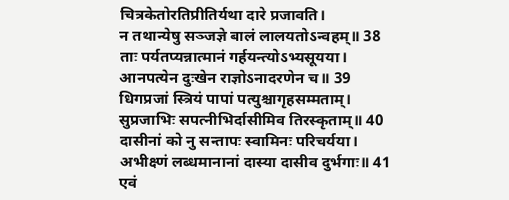चित्रकेतोरतिप्रीतिर्यथा दारे प्रजावति।
न तथान्येषु सञ्जज्ञे बालं लालयतोऽन्वहम्॥ 38
ताः पर्यतप्यन्नात्मानं गर्हयन्त्योऽभ्यसूयया।
आनपत्येन दुःखेन राज्ञोऽनादरणेन च॥ 39
धिगप्रजां स्त्रियं पापां पत्युश्चागृहसम्मताम्।
सुप्रजाभिः सपत्नीभिर्दासीमिव तिरस्कृताम्॥ 40
दासीनां को नु सन्तापः स्वामिनः परिचर्यया।
अभीक्ष्णं लब्धमानानां दास्या दासीव दुर्भगाः॥ 41
एवं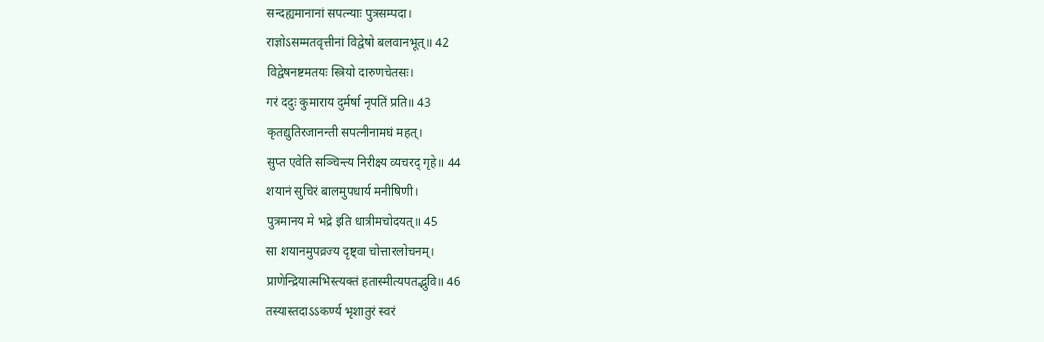सन्दह्यमानानां सपत्न्याः पुत्रसम्पदा।
राज्ञोऽसम्मतवृत्तीनां विद्वेषो बलवानभूत्॥ 42
विद्वेषनष्टमतयः स्त्रियो दारुणचेतसः।
गरं ददुः कुमाराय दुर्मर्षा नृपतिं प्रति॥ 43
कृतद्युतिरजानन्ती सपत्नीनामघं महत्।
सुप्त एवेति सञ्चिन्त्य निरीक्ष्य व्यचरद् गृहे॥ 44
शयानं सुचिरं बालमुपधार्य मनीषिणी।
पुत्रमानय मे भद्रे इति धात्रीमचोदयत्॥ 45
सा शयानमुपव्रज्य दृष्ट्वा चोत्तारलोचनम्।
प्राणेन्द्रियात्मभिस्त्यक्तं हतास्मीत्यपतद्भुवि॥ 46
तस्यास्तदाऽऽकर्ण्य भृशातुरं स्वरं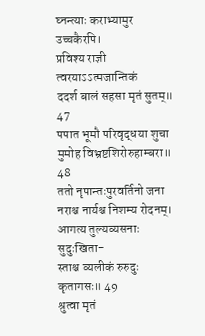घ्नन्त्याः कराभ्यामुर उच्चकैरपि।
प्रविश्य राज्ञी त्वरयाऽऽत्मजान्तिकं
ददर्श बालं सहसा मृतं सुतम्॥ 47
पपात भूमौ परिवृद्धया शुचा
मुमोह विभ्रष्टशिरोरुहाम्बरा॥ 48
ततो नृपान्तःपुरवर्तिनो जना
नराश्च नार्यश्च निशम्य रोदनम्।
आगत्य तुल्यव्यसनाः सुदुःखिता-
स्ताश्च व्यलीकं रुरुदुः कृतागसः॥ 49
श्रुत्वा मृतं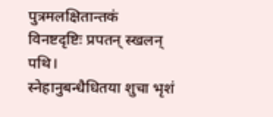पुत्रमलक्षितान्तकं
विनष्टदृष्टिः प्रपतन् स्खलन् पथि।
स्नेहानुबन्धैधितया शुचा भृशं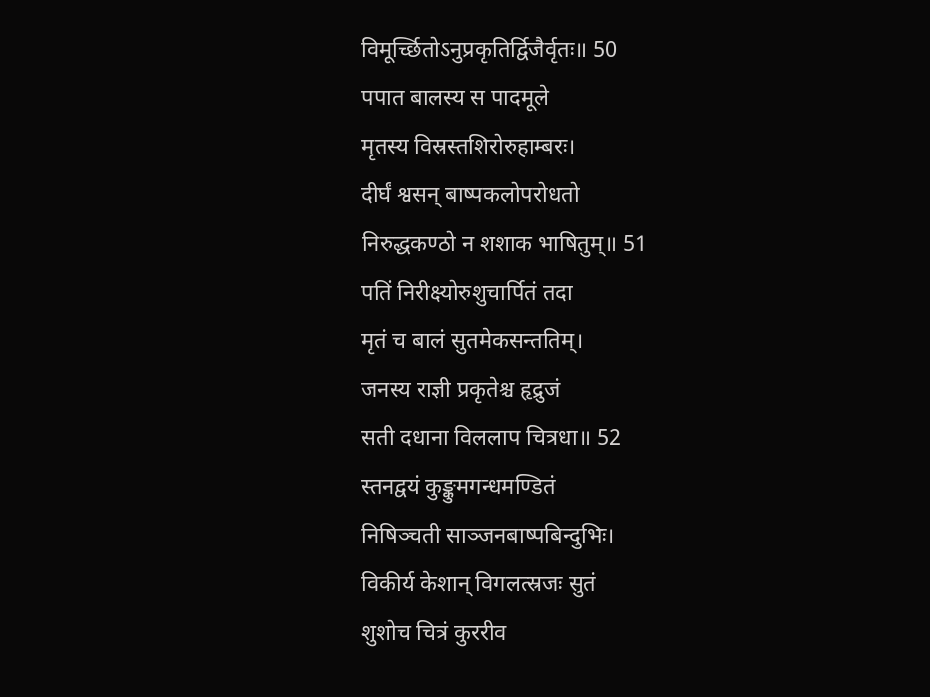विमूर्च्छितोऽनुप्रकृतिर्द्विजैर्वृतः॥ 50
पपात बालस्य स पादमूले
मृतस्य विस्रस्तशिरोरुहाम्बरः।
दीर्घं श्वसन् बाष्पकलोपरोधतो
निरुद्धकण्ठो न शशाक भाषितुम्॥ 51
पतिं निरीक्ष्योरुशुचार्पितं तदा
मृतं च बालं सुतमेकसन्ततिम्।
जनस्य राज्ञी प्रकृतेश्च हृद्रुजं
सती दधाना विललाप चित्रधा॥ 52
स्तनद्वयं कुङ्कुमगन्धमण्डितं
निषिञ्चती साञ्जनबाष्पबिन्दुभिः।
विकीर्य केशान् विगलत्स्रजः सुतं
शुशोच चित्रं कुररीव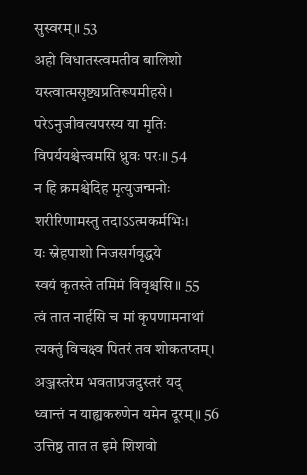सुस्वरम्॥ 53
अहो विधातस्त्वमतीव बालिशो
यस्त्वात्मसृष्ट्यप्रतिरूपमीहसे।
परेऽनुजीवत्यपरस्य या मृतिः
विपर्ययश्चेत्त्वमसि ध्रुवः परः॥ 54
न हि क्रमश्चेदिह मृत्युजन्मनोः
शरीरिणामस्तु तदाऽऽत्मकर्मभिः।
यः स्नेहपाशो निजसर्गवृद्धये
स्वयं कृतस्ते तमिमं विवृश्चसि॥ 55
त्वं तात नार्हसि च मां कृपणामनाथां
त्यक्तुं विचक्ष्व पितरं तव शोकतप्तम्।
अञ्जस्तरेम भवताप्रजदुस्तरं यद्
ध्वान्तं न याह्यकरुणेन यमेन दूरम्॥ 56
उत्तिष्ठ तात त इमे शिशवो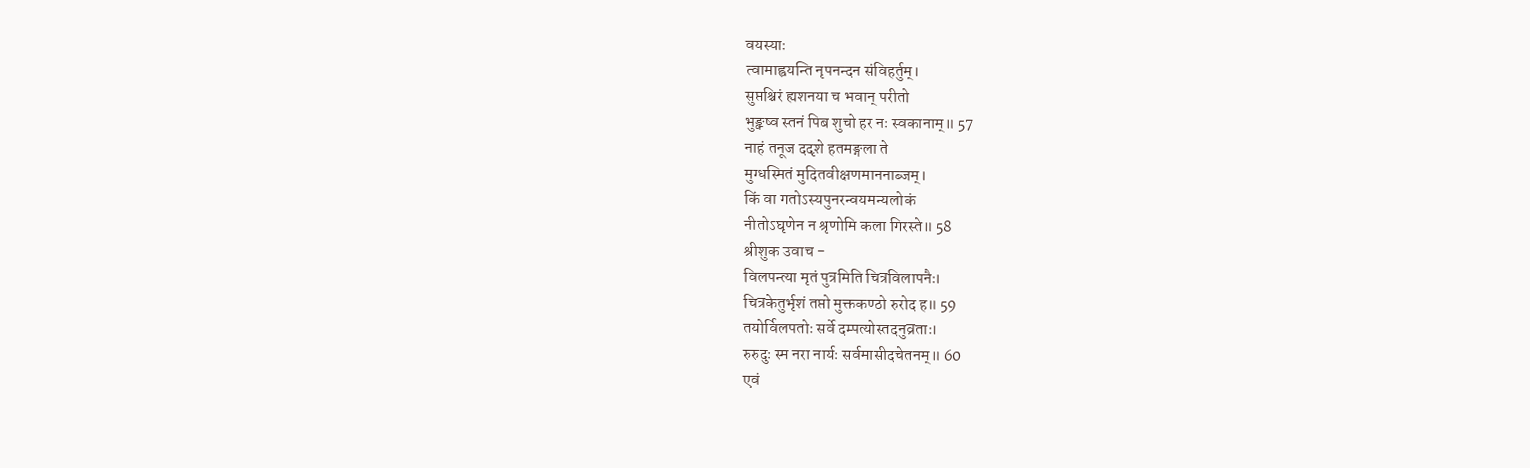वयस्याः
त्वामाह्वयन्ति नृपनन्दन संविहर्तुम्।
सुप्तश्चिरं ह्यशनया च भवान् परीतो
भुङ्क्ष्व स्तनं पिब शुचो हर नः स्वकानाम्॥ 57
नाहं तनूज ददृशे हतमङ्गला ते
मुग्धस्मितं मुदितवीक्षणमाननाब्जम्।
किं वा गतोऽस्यपुनरन्वयमन्यलोकं
नीतोऽघृणेन न श्रृणोमि कला गिरस्ते॥ 58
श्रीशुक उवाच -
विलपन्त्या मृतं पुत्रमिति चित्रविलापनैः।
चित्रकेतुर्भृशं तप्तो मुक्तकण्ठो रुरोद ह॥ 59
तयोर्विलपतोः सर्वे दम्पत्योस्तदनुव्रताः।
रुरुदुः स्म नरा नार्यः सर्वमासीदचेतनम्॥ 60
एवं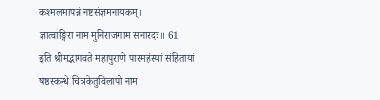कश्मलमापन्नं नष्टसंज्ञमनायकम्।
ज्ञात्वाङ्गिरा नाम मुनिराजगाम सनारदः॥ 61
इति श्रीमद्भागवते महापुराणे पारमहंस्यां संहितायां
षष्ठस्कन्धे चित्रकेतुविलापो नाम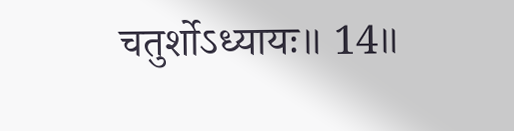चतुर्शोऽध्यायः॥ 14॥